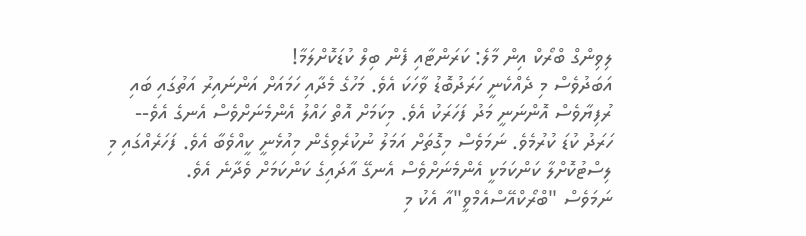ލިވިންގް ބްރޯކް އިން މާލެ: ކަރަންޓާއި ފެން ބިލް ކުޑަކޮށްލަމާ!
އަބަދުވެސް މި ދެއްކެނީ ހަރަދުބޮޑު ވާހަކަ އެވެ. މަހުގެ މެދާއި ހަމައަށް އަންނައިރު އަތުގައި ބައި ރުފިޔާވެސް އޮންނަނީ މަދު ފަހަރަކު އެވެ. މިކަމަށް އޮތް ހައްލު އެންމެނަށްވެސް އެނގެ އެވެ-- ހަރަދު ކުޑަ ކުރުމެވެ. ނަމަވެސް މިގޮތަށް އަމަލު ނުކުރެވިގެން މިއުޅެނީ ކީއްވެބާ އެވެ. ފަހަރެއްގައި މި ލިސްޓުކޮށްލާ ކަންކަމަކީ އެންމެނަށްވެސް އެނގޭ އާދައިގެ ކަންކަމަށް ވެދާނެ އެވެ.
ނަމަވެސް "ބްރޯކްއޭސްއެމްވީ"އާ އެކު މި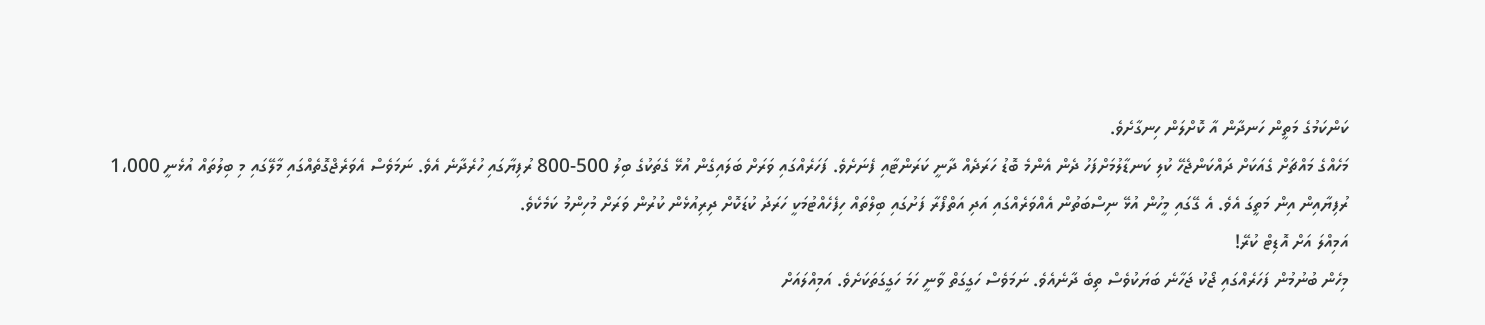ކަންކަމުގެ މަތީން ހަނދާން އާ ކޮށްލަން ހިނގާށެވެ.
މަހެއްގެ މައްޗަށް ގެއަކަށް ދައްކަންޖެހޭ ކުލި ކަނޑާލުމަށްފަހު ދެން އެންމެ ބޮޑު ހަރަދެއް ދާނީ ކަރަންޓާއި ފެނަށެވެ. ފަހަރެއްގައި ވަރަށް ބަލައިގެން އުޅޭ ގެތަކުގެ ބިލު 500-800 ރުފިޔާގައި ހުރެދާނެ އެވެ. ނަމަވެސް އެވަރެޖްގޮތެއްގައި މާލޭގައި މި ބިލުތައް އުޅެނީ 1،000 ރުފިޔާއިން އިން މަތީގަ އެވެ. އެ ގޭގައި މީހުން އުޅޭ ނިސްބަތުން އެއްވަރެއްގައި އަދި އަތްފޯރާ ފަށުގައި ބިލްތައް ހިފެހެއްޓުމަކީ ހަރަދު ކުޑަކޮށް ދިރިއުޅެން ކުރުން ވަރަށް މުހިންމު ކަމެކެވެ.
އަމިއްލަ އަށް އޮޑިޓް ކުރޭ!
މިހެން ބުނުމުން ފަހަރެއްގައި ޖޯކު ޖަހާނެ ބަޔަކުވެސް ތިބެ ދާނެއެވެ. ނަމަވެސް ހަގީގަތް ވާނީ ހަމަ ހަގީގަތަކަށެވެ. އަމިއްލައަށް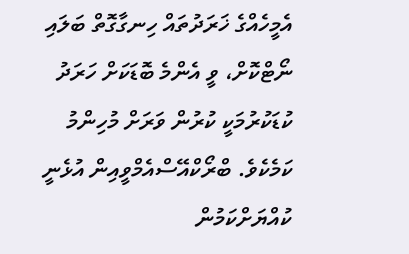އެމީހެއްގެ ޚަރަދުތައް ހިނގާގޮތް ބަލައި ނޯޓްކޮށް، ވީ އެންމެ ބޮޑަކަށް ހަރަދު ކުޑަކުރުމަކީ ކުރުން ވަރަށް މުހިންމު ކަމެކެވެ. ބްރޯކްއޭސްއެމްވީއިން އުޅެނީ ކުއްޔަށްކަމުން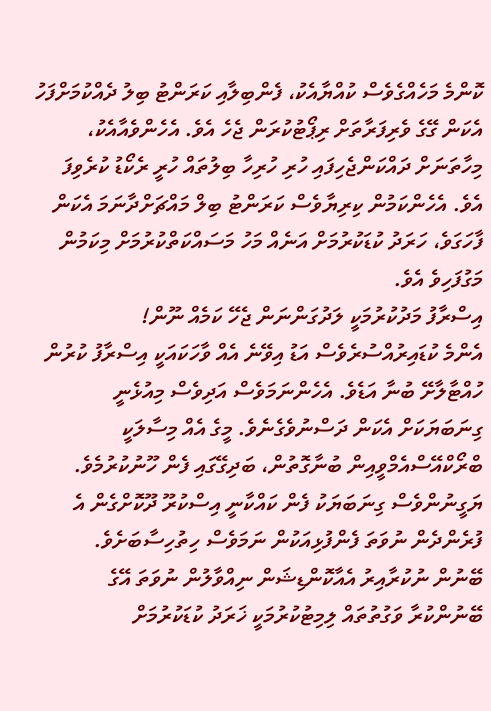ކޮންމެ މަހެއްގެވެސް ކުއްޔާއެކު، ފެންބިލާއި ކަރަންޓު ބިލު ދެއްކުމަށްފަހު އެކަން ގޭގެ ވެރިފަރާތަށް ރިޕޯޓުކުރަން ޖެހެ އެވެ. އެހެންވެއާއެކު، މިހާތަނަށް ދައްކަންޖެހިފައި ހުރި ހުރިހާ ބިލުތައް ހުރީ ރެކޯޑު ކުރެވިފަ އެވެ. އެހެންކަމުން ކިރިޔާވެސް ކަރަންޓު ބިލް މައްޗަށްދާނަމަ އެކަން ފާހަގަވެ، ހަރަދު ކުޑަކުރުމަށް އަނެއް މަހު މަސައްކަތްކުރުމަށް މިކަމުން މަގުފަހިވެ އެވެ.
އިސްރާފު މަދުކުރުމަކީ ލަދުގަންނަން ޖެހޭ ކަމެއް ނޫން!
އެންމެ ކުޑައިރުއްސުރެވެސް އަޑު އިވޭނެ އެއް ވާހަކައަކީ އިސްރާފު ކުރުން ހުއްޓާލާށޭ ބުނާ އަޑެވެ. އެހެންނަމަވެސް އަދިވެސް މިއުޅެނީ ގިނަބަޔަކަށް އެކަން ދަސްނުވެގެނެވެ. މީގެ އެއް މިސާލަކީ ބްރޯކްއޭސްއެމްވީއިން ބުނާގޮތުން، ބަދިގޭގައި ފެން ހޫނުކުރުމެވެ. ޔަގީނުންވެސް ގިނަބަޔަކު ފެން ކައްކާނީ އިސްކުރޫ ދޫކޮށްގެން އެ ފުރެންދެން ނުވަތަ ފެންފުޅިއަކުން ނަމަވެސް ހިތުހިސާބަށެވެ.
ބޭނުން ނުކުރާއިރު އެއާކޮންޑިޝަން ނިއްވާލުން ނުވަތަ އޭގެ ބޭނުންކުރާ ވަގުތުތައް ލިމިޓުކުރުމަކީ ޚަރަދު ކުޑަކުރުމަށް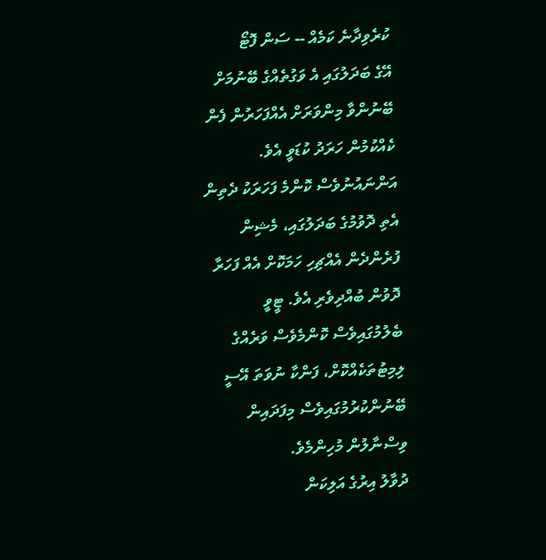ކުރެވިދާނެ ކަމެއް -- ސަން ފޮޓޯ
އޭގެ ބަދަލުގައި އެ ވަގުތެއްގެ ބޭނުމަށް ބޭނުންވާ މިންވަރަށް އެއްފަހަރުން ފެން ކެއްކުމުން ހަރަދު ކުޑަވީ އެވެ. އަންނައުނުވެސް ކޮންމެ ފަހަރަކު ދެތިން އެތި ދޮވުމުގެ ބަދަލުގައި، މެޝިން ފުރެންދެން އެއްޗިހި ހަމަކޮށް އެއް ފަހަރާ ދޮވުން ބުއްދިވެރި އެވެ. ޓީވީ ބެލުމުގައިވެސް ކޮންމެވެސް ވަރެއްގެ ލިމިޓުތަކެއްކޮށް، ފަންކާ ނުވަތަ އޭސީ ބޭނުންކުރުމުގައިވެސް މިފަދައިން ވިސްނާލުން މުހިންމެވެ.
ދުވާލު އިރުގެ އަލިކަން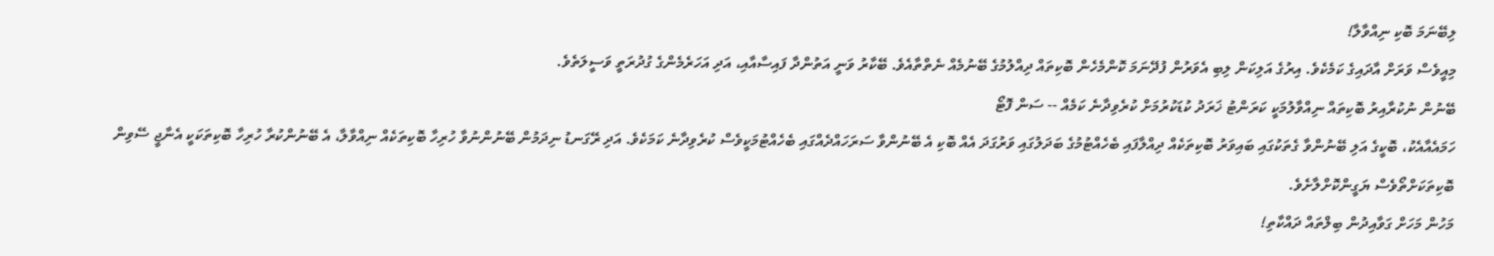ލިބޭނަމަ ބޮކި ނިއްވާލާ!
މިއީވެސް ވަރަށް އާދައިގެ ކަމެކެވެ. އިރުގެ އަލިކަން ލިބި އެވަރުން ފުދޭނަމަ ކޮންމެހެން ބޮކިތައް ދިއްލުމުގެ ބޭނުމެއް ނެތްތާއެވެ. ބޭކާރު ވަނީ އަތުންދާ ފައިސާއާއި، އަދި އަހަރެމެންގެ ގުދުރަތީ ވަސީލަތެވެ.
ބޭނުން ނުކުރާއިރު ބޮކިތައް ނިއްވާލުމަކީ ކަރަންޓު ޚަރަދު ކުޑަކުރުމަށް ކުރެވިދާނެ ކަމެއް -- ސަން ފޮޓޯ
ހަމައެއާއެކު، ބޮކީގެ އަލި ބޭނުންވާ ގެތަކުގައި ބައިވަރު ބޮކިތަކެއް ދިއްލާފައި ބެހެއްޓުމުގެ ބަދަލުގައި ވަރުގަދަ އެއް ބޮކި އެ ބޭނުންވާ ސަރަހައްދެއްގައި ބެހެއްޓުމަކީވެސް ކުރެވިދާނެ ކަމަކެވެ. އަދި ރޭގަނޑު ނިދަމުން ބޭނުންނުވާ ހުރިހާ ބޮކިތަކެއް ނިއްވާލާ، އެ ބޭނުންކުރާ ހުރިހާ ބޮކިތަކަކީ އެނާޖީ ސޭވިން ބޮކިތަކަށްތޯވެސް ޔަގީންކޮށްލާށެވެ.
މަހުން މަހަށް ގަވާއިދުން ބިލްތައް ދައްކާތި!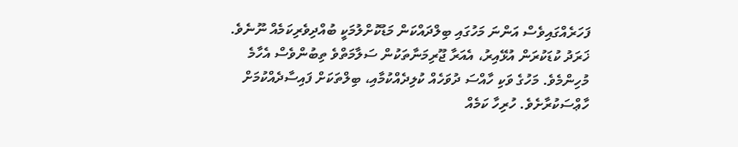ފަހަރެއްގައިވެސް އަންނަ މަހުގައި ބިލްދައްކަން މަޑުކޮށްލުމަކީ ބުއްދިވެރިކަމެއް ނޫނެވެ. ޚަރަދު ކުޑަކުރަން އުޅޭއިރު، އެއަރާ ޖޫރިމަނާތަކުން ސަލާމަތްވެ ތިބުންވެސް އެހާމެ މުހިންމެވެ. މަހުގެ ވަކި ހާއްސަ ދުވަހެއް ކުލިދެއްކުމާއި، ބިލްތަކަށް ފައިސާދެއްކުމަށް ހާޢްސަކުރާށެވެ. ހުރިހާ ކަމެއް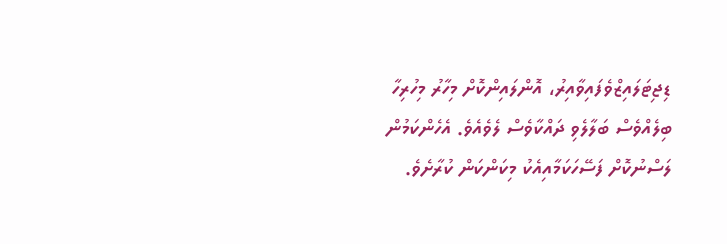ޑިޖިޓަލައިޒްވެފައިވާއިރު، އޮންލައިންކޮށް މިހާރު މިހުރިހާ ބިލެއްވެސް ބަލާލެވި ދައްކާވެސް ލެވެއެވެ. އެހެންކަމުން ލަސްނުކޮށް ފަސޭހަކަމާއިއެކު މިކަންކަން ކުރާށެވެ.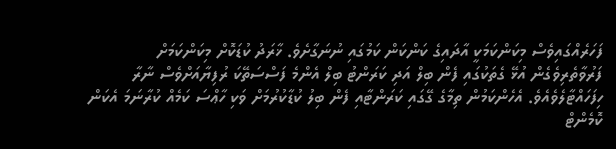ފަހަރެއްގައިވެސް މިކަންކަމަކީ އާދައިގެ ކަންކަން ކަމުގައި ނުނަގާށެވެ. ޚާރަދު ކުޑަކޮށް މިކަންކަމަށް ފަރުވާތެރިވެގެން އުޅޭ ގެތަކުގައި ފެން ބިލް އަދި ކަރަންޓު ބިލް އެންމެ ފަސްސަތޭކަ ރުފިޔާއަށްވެސް ނާރާ ހިފަހައްޓާލެވެއެވެ. އެހެންކަމުން ތިމާގެ ގޭގައި ކަރަންޓާއި ފެން ބިލު ކުޑާކުރުމަށް ވަކި ހާޢްސަ ކަމެއް ކުރާނަމަ އެކަން ކޮމެންޓް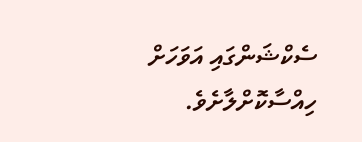ސެކްޝަންގައި އަވަހަށް ހިއްސާކޮށްލާށެވެ.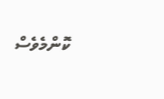ކޮންމެވެސް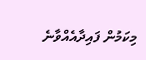މިކަމުން ފައިދާއެއްވާނެ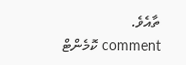ތާއެވެ.
comment ކޮމެންޓް